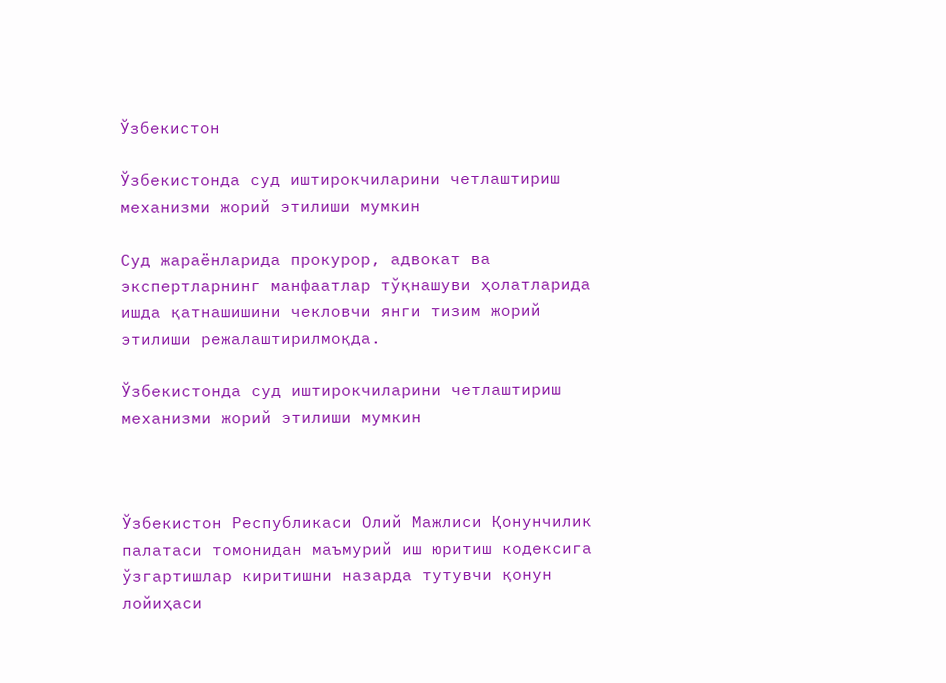Ўзбекистон

Ўзбекистонда суд иштирокчиларини четлаштириш механизми жорий этилиши мумкин

Суд жараёнларида прокурор, адвокат ва экспертларнинг манфаатлар тўқнашуви ҳолатларида ишда қатнашишини чекловчи янги тизим жорий этилиши режалаштирилмоқда.

Ўзбекистонда суд иштирокчиларини четлаштириш механизми жорий этилиши мумкин



Ўзбекистон Республикаси Олий Мажлиси Қонунчилик палатаси томонидан маъмурий иш юритиш кодексига ўзгартишлар киритишни назарда тутувчи қонун лойиҳаси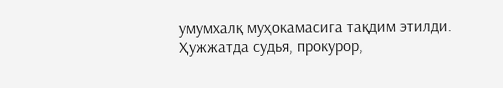умумхалқ муҳокамасига тақдим этилди. Ҳужжатда судья, прокурор,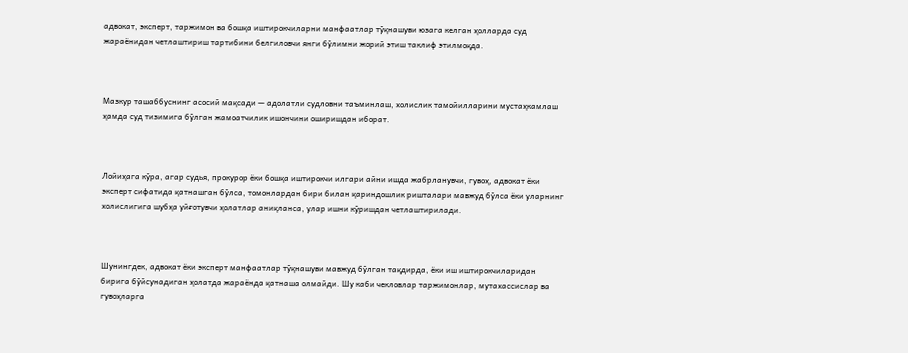адвокат, эксперт, таржимон ва бошқа иштирокчиларни манфаатлар тўқнашуви юзага келган ҳолларда суд жараёнидан четлаштириш тартибини белгиловчи янги бўлимни жорий этиш таклиф этилмоқда.



Мазкур ташаббуснинг асосий мақсади — адолатли судловни таъминлаш, холислик тамойилларини мустаҳкамлаш ҳамда суд тизимига бўлган жамоатчилик ишончини оширишдан иборат.



Лойиҳага кўра, агар судья, прокурор ёки бошқа иштирокчи илгари айни ишда жабрланувчи, гувоҳ, адвокат ёки эксперт сифатида қатнашган бўлса, томонлардан бири билан қариндошлик ришталари мавжуд бўлса ёки уларнинг холислигига шубҳа уйғотувчи ҳолатлар аниқланса, улар ишни кўришдан четлаштирилади.



Шунингдек, адвокат ёки эксперт манфаатлар тўқнашуви мавжуд бўлган тақдирда, ёки иш иштирокчиларидан бирига бўйсунадиган ҳолатда жараёнда қатнаша олмайди. Шу каби чекловлар таржимонлар, мутахассислар ва гувоҳларга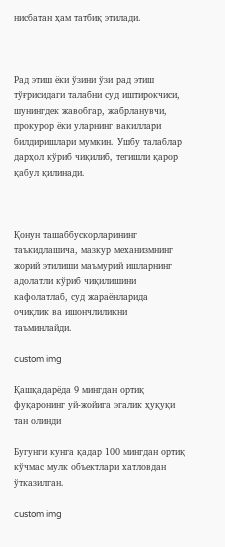нисбатан ҳам татбиқ этилади.



Рад этиш ёки ўзини ўзи рад этиш тўғрисидаги талабни суд иштирокчиси, шунингдек жавобгар, жабрланувчи, прокурор ёки уларнинг вакиллари билдиришлари мумкин. Ушбу талаблар дарҳол кўриб чиқилиб, тегишли қарор қабул қилинади.



Қонун ташаббускорларининг таъкидлашича, мазкур механизмнинг жорий этилиши маъмурий ишларнинг адолатли кўриб чиқилишини кафолатлаб, суд жараёнларида очиқлик ва ишончлиликни таъминлайди.

custom img

Қашқадарёда 9 мингдан ортиқ фуқаронинг уй-жойига эгалик ҳуқуқи тан олинди

Бугунги кунга қадар 100 мингдан ортиқ кўчмас мулк объектлари хатловдан ўтказилган.

custom img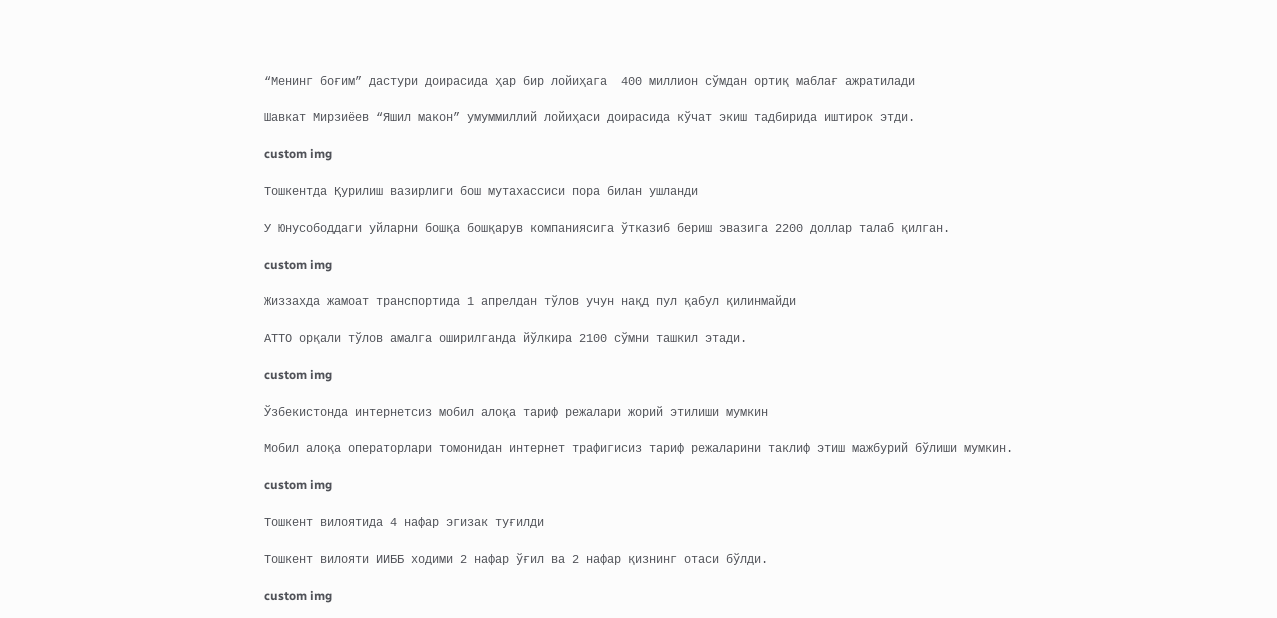“Менинг боғим” дастури доирасида ҳар бир лойиҳага  400 миллион сўмдан ортиқ маблағ ажратилади

Шавкат Мирзиёев “Яшил макон” умуммиллий лойиҳаси доирасида кўчат экиш тадбирида иштирок этди.

custom img

Тошкентда Қурилиш вазирлиги бош мутахассиси пора билан ушланди

У Юнусободдаги уйларни бошқа бошқарув компаниясига ўтказиб бериш эвазига 2200 доллар талаб қилган.

custom img

Жиззахда жамоат транспортида 1 апрелдан тўлов учун нақд пул қабул қилинмайди

АТТО орқали тўлов амалга оширилганда йўлкира 2100 сўмни ташкил этади.

custom img

Ўзбекистонда интернетсиз мобил алоқа тариф режалари жорий этилиши мумкин

Мобил алоқа операторлари томонидан интернет трафигисиз тариф режаларини таклиф этиш мажбурий бўлиши мумкин.

custom img

Тошкент вилоятида 4 нафар эгизак туғилди

Тошкент вилояти ИИББ ходими 2 нафар ўғил ва 2 нафар қизнинг отаси бўлди.

custom img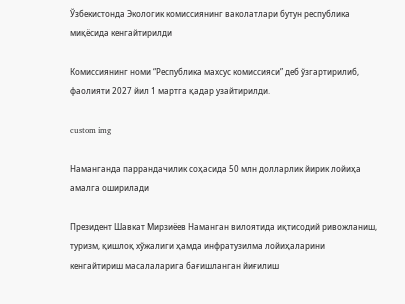Ўзбекистонда Экологик комиссиянинг ваколатлари бутун республика миқёсида кенгайтирилди

Комиссиянинг номи “Республика махсус комиссияси” деб ўзгартирилиб, фаолияти 2027 йил 1 мартга қадар узайтирилди.

custom img

Наманганда паррандачилик соҳасида 50 млн долларлик йирик лойиҳа амалга оширилади

Президент Шавкат Мирзиёев Наманган вилоятида иқтисодий ривожланиш, туризм, қишлоқ хўжалиги ҳамда инфратузилма лойиҳаларини кенгайтириш масалаларига бағишланган йиғилиш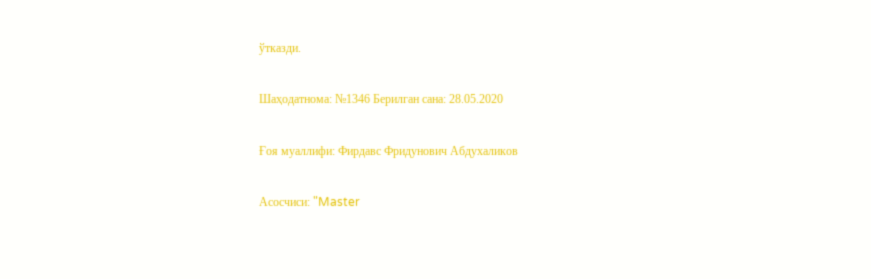ўтказди.

Шаҳодатнома: №1346 Берилган сана: 28.05.2020

Ғоя муаллифи: Фирдавс Фридунович Абдухаликов

Асосчиси: "Master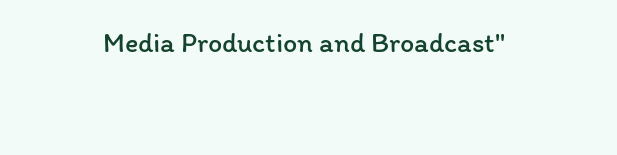Media Production and Broadcast"